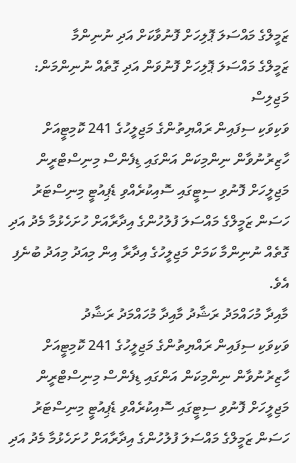ޒަމީލްގެ މައްސަލަ ޕޮލިހަށް ފޮނުވާކަށް އަދި ނުނިންމާ
ޒަމީލްގެ މައްސަލަ ޕޮލިހަށް ފޮނުވަން އަދި ގޮތެއް ނުނިންމަން: މަޖިލިސް
ވަކިވަކި ސިފައިން ރައްޔިތުންގެ މަޖިލީހުގެ 241 ކޮމިޓީއަށް ހާޒިރުނުވާން ނިންމިކަން އަންގައި ޑިފެންސް މިނިސްޓްރީން މަޖިލީހަށް ފޮނުވި ސިޓީގައި ސޮއިކުރެއްވި ޑެޕިއުޓީ މިނިސްޓަރު ހަސަން ޒަމީލްގެ މައްސަލަ ފުލުހުންގެ އިދާރާއަށް ހުށަހެޅުމާ މެދު އަދި ގޮތެއް ނުނިންމާ ކަމަށް މަޖިލީހުގެ އިދާރާ އިން މިއަދު މިއަދު ބުނެފި އެވެ.
މާއިދާ މުހައްމަދު ރަޝާދު މާއިދާ މުހައްމަދު ރަޝާދު
ވަކިވަކި ސިފައިން ރައްޔިތުންގެ މަޖިލީހުގެ 241 ކޮމިޓީއަށް ހާޒިރުނުވާން ނިންމިކަން އަންގައި ޑިފެންސް މިނިސްޓްރީން މަޖިލީހަށް ފޮނުވި ސިޓީގައި ސޮއިކުރެއްވި ޑެޕިއުޓީ މިނިސްޓަރު ހަސަން ޒަމީލްގެ މައްސަލަ ފުލުހުންގެ އިދާރާއަށް ހުށަހެޅުމާ މެދު އަދި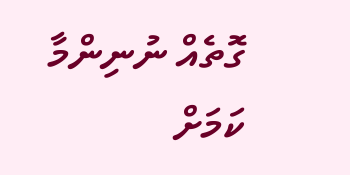ގޮތެއް ނުނިންމާ ކަމަށް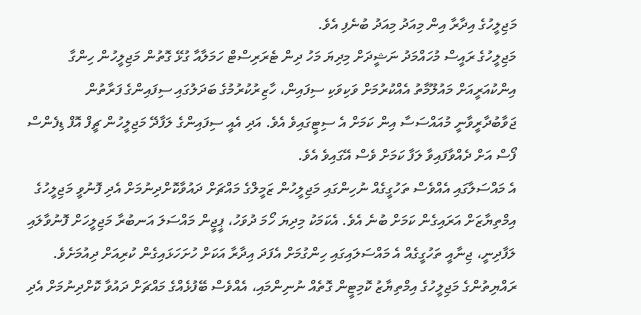މަޖިލީހުގެ އިދާރާ އިން މިއަދު މިއަދު ބުނެފި އެވެ.
މަޖިލީހުގެ ރައީސް މުހައްމަދު ނަޝީދަށް މިދިޔަ މަހު ދިން ޓެރަރިސްޓް ހަމަލާއާ ގުޅޭ ގޮތުން މަޖިލީހުން ހިންގާ އިންކުއަރީއަށް މައުލޫމާތު އެއްކުރުމަށް ވަކިވަކި ސިފައިން، ހާޒިރުކުރުމުގެ ބަދަލުގައި ސިފައިންގެ ފަރާތުން ޖަވާބުދާރީވާނީ މުއައްސަސާ އިން ކަމަށް އެ ސިޓީގައިވެ އެވެ. އަދި އެއީ ސިފައިންގެ ލަފާދޭ މަޖިލީހުން ޗީފް އޮފް ޑިފެންސް ފޯސް އަށް ދެއްވާފައިވާ ލަފާ ކަމަށް ވެސް އޭގައިވެ އެވެ.
އެ މައްސަލާގައި އެއްވެސް ތަހުގީގެއް ނުހިންގައި މަޖިލީހުން ޒަމީލްގެ މައްޗަށް ދައުވާކޮށްދިނުމަށް އެދި ފޮނުވީ މަޖިލީހުގެ އިމްތިޔާޒަށް އަރައިގެން ކަމަށް ބުނެ އެވެ. އެކަމަކު މިދިޔަ ހޯމަ ދުވަހު، ޕީޖީން މައްސަލަ އަނބުރާ މަޖިލީހަށް ފޮނުވާލައި ލަފާދިނީ، ޖިނާއީ ތަހުގީގެއް އެ މައްސަލައިގައި ހިންގުމަށް އެފަދަ އިދާރާ އަކަށް ހުށަހަޅައިގެން ކުރިއަށް ދިއުމަށެވެ. ރައްޔިތުންގެ މަޖިލީހުގެ އިމްތިޔާޒު ކޮމިޓީން ގޮތެއް ނުނިންމައި، އެއްވެސް ބޭފުޅެއްގެ މައްޗަށް ދައުވާ ކޮށްދިނުމަށް އެދި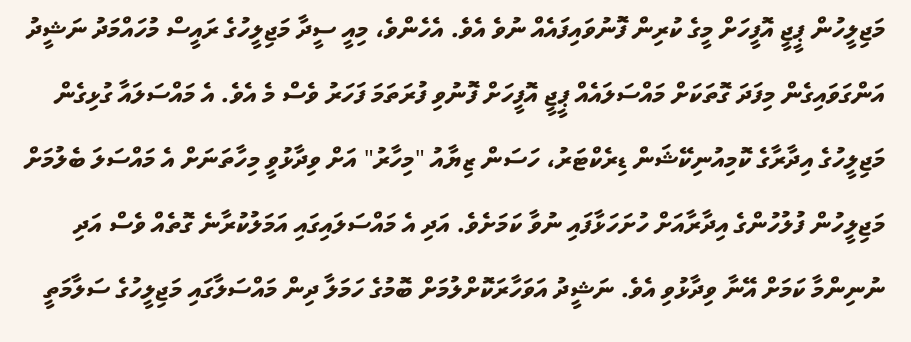މަޖިލީހުން ޕީޖީ އޮފީހަށް މީގެ ކުރިން ފޮނުވައިފައެއް ނުވެ އެވެ. އެހެންވެ، މިއީ ސީދާ މަޖިލީހުގެ ރައީސް މުހައްމަދު ނަޝީދު އަންގަވައިގެން މިފަދަ ގޮތަކަށް މައްސަލައެއް ޕީޖީ އޮފީހަށް ފޮނުވި ފުރަތަމަ ފަހަރު ވެސް މެ އެވެ. އެ މައްސަލައާ ގުޅިގެން މަޖިލީހުގެ އިދާރާގެ ކޮމިއުނިކޭޝަން ޑިރެކްޓަރު، ހަސަން ޒިޔާއު "މިހާރު" އަށް ވިދާޅުވީ މިހާތަނަށް އެ މައްސަލަ ބެލުމަށް މަޖިލީހުން ފުލުހުންގެ އިދާރާއަށް ހުށަހަޅާފައި ނުވާ ކަމަށެވެ. އަދި އެ މައްސަލައިގައި އަމަލުކުރާނެ ގޮތެއް ވެސް އަދި ނުނިންމާ ކަމަށް އޭނާ ވިދާޅުވި އެވެ. ނަޝީދު އަވަހާރަކޮށްލުމަށް ބޮމުގެ ހަމަލާ ދިން މައްސަލާގައި މަޖިލީހުގެ ސަލާމަތީ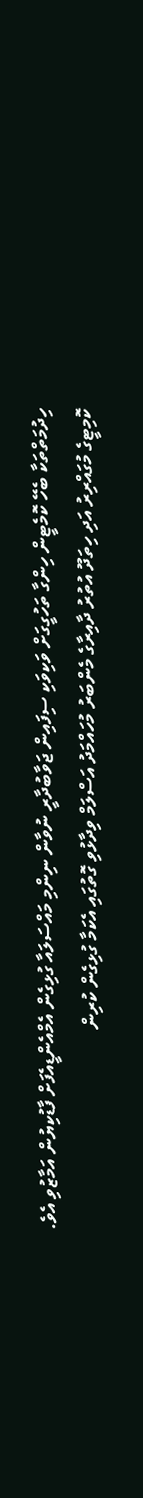ހިދުމަތްތަކާ ބެހޭ ކޮމެޓީން ހިންގާ ތަހުގީގަށް ވަކިވަކި ސިފައިން ޖަވާބުދާރީ ނުވާން ނިންމި މައްސަލައާ ގުޅިގެން އެމްއެންޑީއެފަށް ފާޑުކިޔުން އަމާޒުވި އެވެ.
ކޮމިޓީގެ މުގައްރިރު އަދި ހިތަދޫ އުތުރު ދާއިރާގެ މެންބަރު މުހައްމަދު އަސްލަމް ވިދާޅުވި ގޮތުގައި އެކަމާ ގުޅިގެން ކުރިން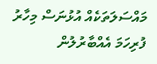މައްސަލަތަކެއް އުޅުނަސް މިހާރު ފުރިހަމަ އެއްބާރުލުން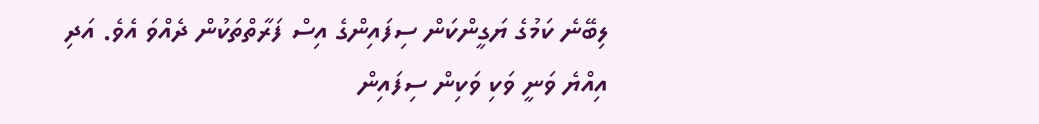ލިބޭނެ ކަމުގެ ޔަގީންކަން ސިފައިންގެ އިސް ފަރާތްތަކުން ދެއްވަ އެވެ. އަދި އިއްޔެ ވަނީ ވަކި ވަކިން ސިފައިން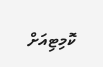ކޮމިޓިއަށް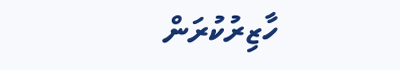ހާޒިރުކުރަން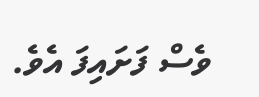ވެސް ފަށައިފަ އެވެ.